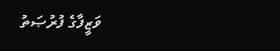ވަޒީފާގެ ފުރުޞަތު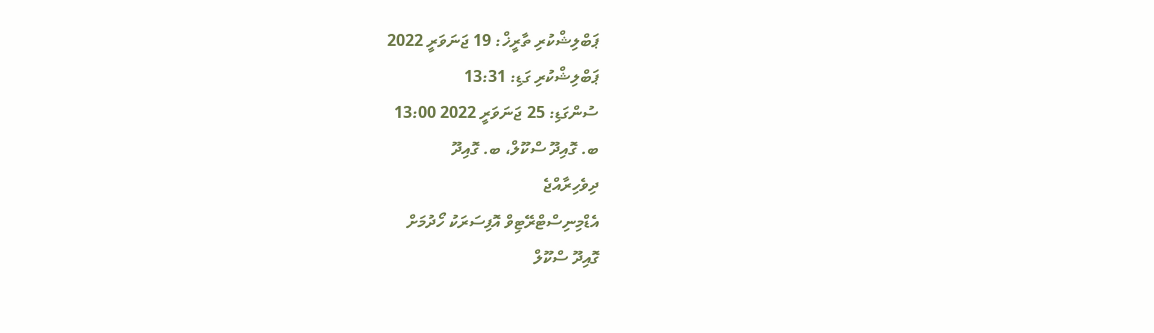ޕަބްލިޝްކުރި ތާރީޚް: 19 ޖަނަވަރީ 2022
ޕަބްލިޝްކުރި ގަޑި: 13:31
ސުންގަޑި: 25 ޖަނަވަރީ 2022 13:00
ބ. ގޮއިދޫ ސްކޫލް، ބ. ގޮއިދޫ
ދިވެހިރާއްޖެ
އެޑްމިނިސްޓްރޭޓިވް އޮފިސަރަކު ހޯދުމަށް
ގޮއިދޫ ސްކޫލް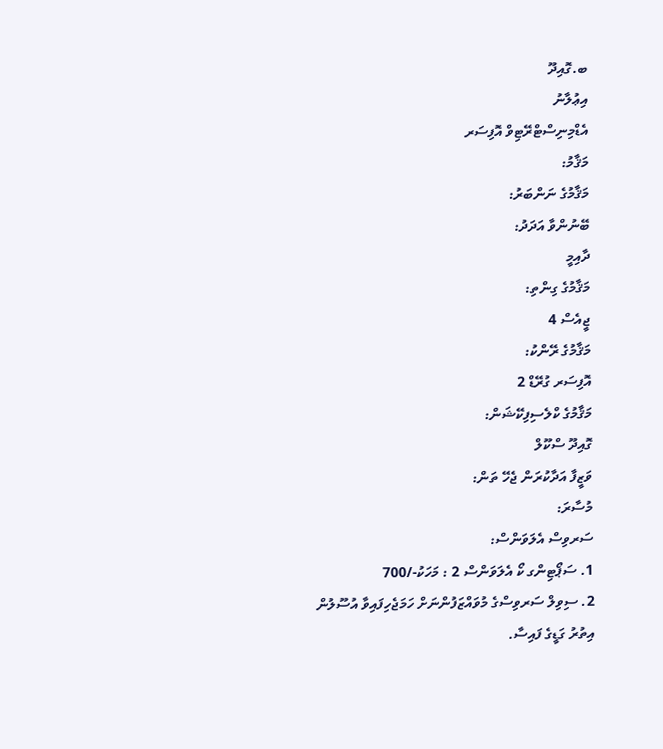ބ.ގޮއިދޫ
އިޢުލާނު
އެޑްމިނިސްޓްރޭޓިވް އޮފިސަރ
މަޤާމު:
މަޤާމުގެ ނަންބަރު:
ބޭނުންވާ އަދަދު:
ދާއިމީ
މަޤާމުގެ ގިންތި:
ޖީއެސް 4
މަޤާމުގެ ރޭންކު:
އޮފިސަރ ގުރޭޑް 2
މަޤާމުގެ ކްލެސިފިކޭޝަން:
ގޮއިދޫ ސްކޫލް
ވަޒީފާ އަދާކުރަން ޖެހޭ ތަން:
މުސާރަ:
ސަރވިސް އެލަވަންސް:
1. ސަޕޯޓިންގ ކޯ އެލަވަންސް 2 : މަހަކު-/700
2. ސިވިލް ސަރވިސްގެ މުވައްޒަފުންނަށް ހަމަޖެހިފައިވާ އުސޫލުން އިތުރު ގަޑީގެ ފައިސާ.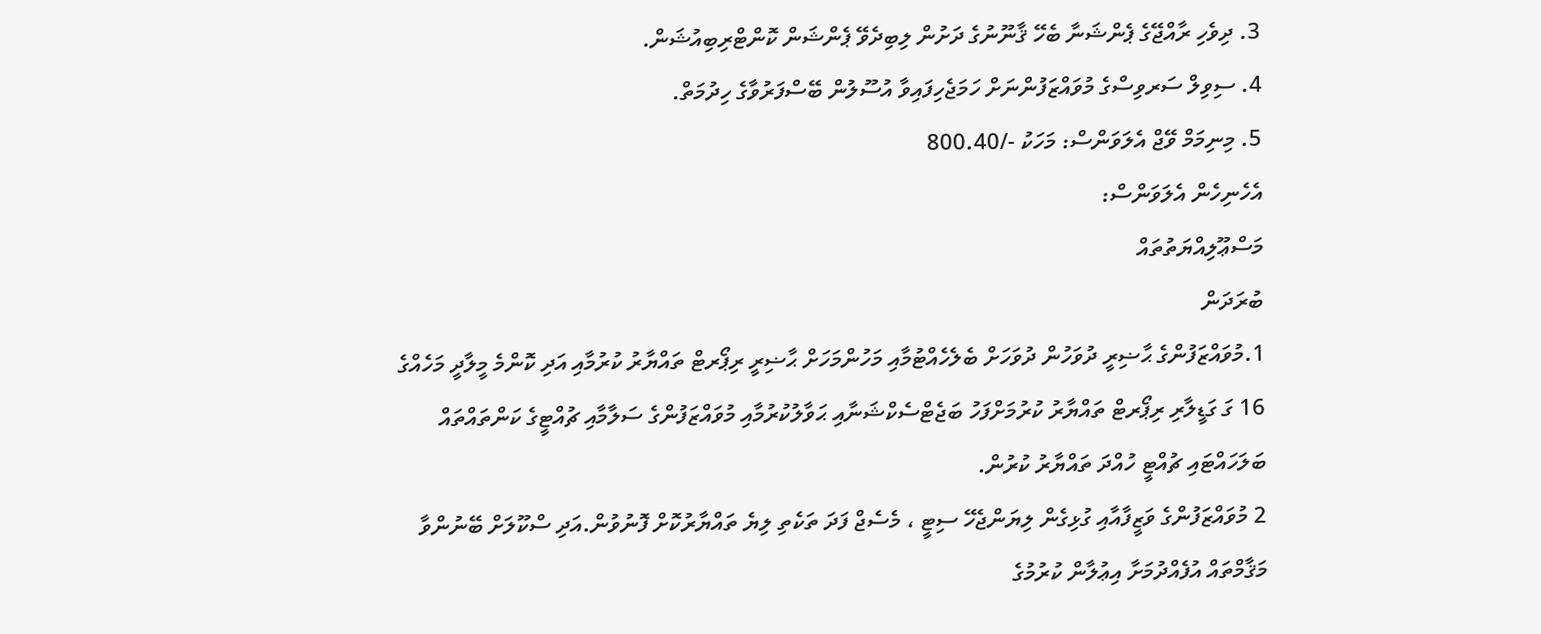3. ދިވެހި ރާއްޖޭގެ ޕެންޝަނާ ބެހޭ ޤާނޫނުގެ ދަށުން ލިބިދެވޭ ޕެންޝަން ކޮންޓްރިބިއުޝަން.
4. ސިވިލް ސަރވިސްގެ މުވައްޒަފުންނަށް ހަމަޖެހިފައިވާ އުސޫލުން ބޭސްފަރުވާގެ ހިދުމަތް.
5. މިނިމަމް ވޭޖް އެލަވަންސް: މަހަކު -/800.40
އެހެނިހެން އެލަވަންސް:
މަސްޢޫލިއްޔަތުތައް
ބުރަދަން
1.މުވައްޒަފުންގެ ޙާޟިރީ ދުވަހުން ދުވަހަށް ބެލެހެއްޓުމާއި މަހުންމަހަށް ޙާޟިރީ ރިޕޯރޓް ތައްޔާރު ކުރުމާއި އަދި ކޮންމެ މީލާދީ މަހެއްގެ 16 ގަ ގަޑީލާރި ރިޕޯރޓް ތައްޔާރު ކުރުމަށްފަހު ބަޖެޓްސެކްޝަނާއި ޙަވާލުކުރުމާއި މުވައްޒަފުންގެ ސަލާމާއި ޗުއްޓީގެ ކަންތައްތައް ބަލަހައްޓައި ޗުއްޓީ ހުއްދަ ތައްޔާރު ކުރުން.
2 މުވައްޒަފުންގެ ވަޒީފާއާއި ގުޅިގެން ލިޔަންޖެހޭ ސިޓީ ، މެސެޖް ފަދަ ތަކެތި ލިޔެ ތައްޔާރުކޮށް ފޮނުވުން.އަދި ސްކޫލަށް ބޭނުންވާ މަޤާމްތައް އުފެއްދުމަށާ އިޢުލާން ކުރުމުގެ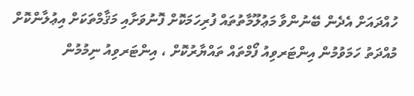ހުއްދައަށް އެދެން ބޭނުންވާ މަޢުލޫމާތުތައް ފުރިހަމަކޮށް ފޮނުވަށާއި މަޤާމްތަކަށް އިޢުލާންކޮށް މުއްދަތު ހަމަވުމުން އިންޓަރވިއު ފޯމްތައް ތައްޔާރުކޮށް ، އިންޓަރވިއު ނިމުމުން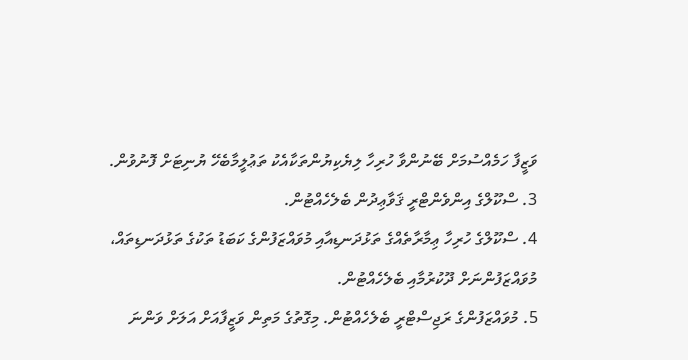ވަޒީފާ ހަމެއްސުމަށް ބޭނުންވާ ހުރިހާ ލިޔެކިޔުންތަކާއެކު ތަޢުލީމާބެހޭ ޔުނިޓަށް ފޮނުވުން.
3. ސްކޫލްގެ އިންވެންޓްރީ ޤަވާޢިދުން ބެލެހެއްޓުން.
4. ސްކޫލްގެ ހުރިހާ ޢިމާރާތެއްގެ ތަޅުދަނޑިއާއި މުވައްޒަފުންގެ ކަބަޑު ތަކުގެ ތަޅުދަނޑިތައް، މުވައްޒަފުންނަށް ދޫކުރުމާއި ބެލެހެއްޓުން.
5. މުވައްޒަފުންގެ ރަޖިސްޓްރީ ބެލެހެއްޓުން. މިގޮތުގެ މަތިން ވަޒީފާއަށް އަލަށް ވަންނަ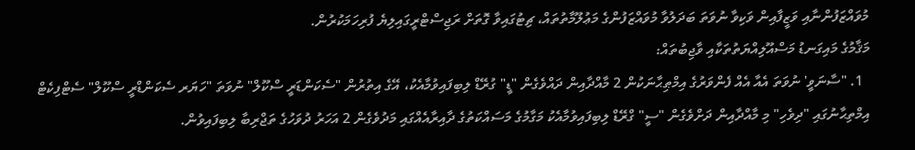މުވައްޒަފުންނާއި ވަޒީފާއިން ވަކިވާ ނުވަތަ ބަދަލުވާ މުވައްޒަފުންގެ މަޢުލޫމާތުތައް، ޗިޓުގައިވާ ގޮތަށް ރަޖިސްޓްރީގައިލިޔެ ފުރިހަމަކުރުން.
މަޤާމުގެ މައިގަނޑު މަސްއޫލިއްޔަތުތަކާއި ވާޖިބުތައް:
  1. "ސާނަވީ' ނުވަތަ އެއާ އެއް ފެންވަރުގެ އިމްޠިޙާނަކުން 2 މާއްދާއިން ދައްވެގެން "ޑީ" ގުރޭޑް ލިބިފައިވުމާއެކު، އޭގެ އިތުރުން "ސެކަންޑަރީ ސްކޫލް" ނުވަތަ "ހަޔަރ ސެކަންޑްރީ ސްކޫލް" ސެޓްފިކެޓް އިމްތިޙާނުގައި "ދިވެހި" މި މާއްދާއިން ދަށްވެގެން "ސީ" ގްރޭޑް ލިބިފައިވުމާއެކު މަގާމުގެ މަސައްކަތުގެ ދާއިރާއެއްގައި މަދުވެގެން 2 އަހަރު ދުވަހުގެ ތަޖްރިބާ ލިބިފައިވުން.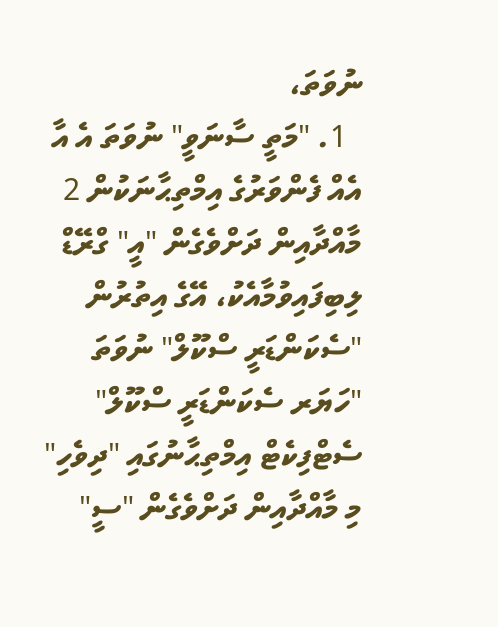ނުވަތަ،
  1. "މަތީ ސާނަވީ" ނުވަތަ އެ އާ އެއް ފެންވަރުގެ އިމްތިޙާނަކުން 2 މާއްދާއިން ދަށްވެގެން "އީ" ގްރޭޑް ލިބިފައިވުމާއެކު، އޭގެ އިތުރުން "ސެކަންޑަރީ ސްކޫލް" ނުވަތަ "ހަޔަރ ސެކަންޑަރީ ސްކޫލް" ސެޓްފިކެޓް އިމްތިޙާނުގައި "ދިވެހި" މި މާއްދާއިން ދަށްވެގެން "ސީ"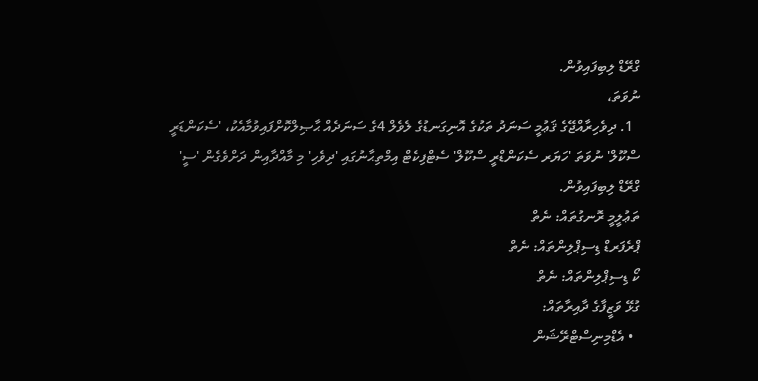ގްރޭޑް ލިބިފައިވުން.
ނުވަތަ،
  1. ދިވެހިރާއްޖޭގެ ޤަޢުމީ ސަނަދު ތަކުގެ އޮނިގަނޑުގެ ލެވެލް 4ގެ ސަނަދެއް ޙާޞިލްކޮށްފައިވުމާއެކު، 'ސެކަންޑަރީ ސްކޫލް' ނުވަތަ 'ހަޔަރ ސެކަންޑްރީ ސްކޫލް' ސެޓްފިކެޓް އިމްތިޙާނުގައި 'ދިވެހި' މި މާއްދާއިން ދަށްވެގެން 'ސީ' ގްރޭޑް ލިބިފައިވުން.
ތަޢުލީމީ ރޮނގުތައް: ނެތް
ޕްރެފަރޑް ޑިސިޕްލިންތައް: ނެތް
ކޯ ޑިސިޕްލިންތައް: ނެތް
ގުޅޭ ވަޒީފާގެ ދާއިރާތައް:
  • އެޑްމިނިސްޓްރޭޝަން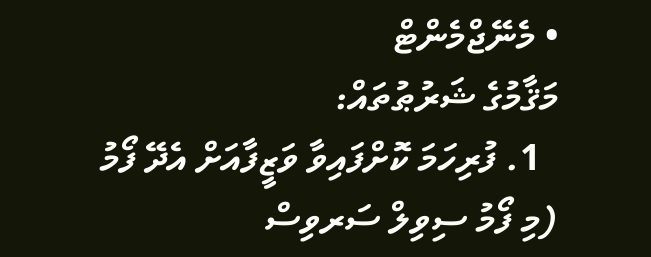• މެނޭޖްމެންޓް
މަޤާމުގެ ޝަރުޠުތައް:
  1. ފުރިހަމަ ކޮށްފައިވާ ވަޒީފާއަށް އެދޭ ފޯމު (މި ފޯމު ސިވިލް ސަރވިސް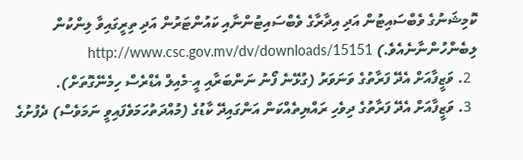ކޮމިޝަނުގެ ވެބްސައިޓުން އަދި އިދާރާގެ ވެބްސައިޓުންނާއި ކައުންޓަރުން އަދި ތިރީގައިވާ ލިންކުން ލިބެންހުންނާނެއެވެ.) http://www.csc.gov.mv/dv/downloads/15151
  2. ވަޒީފާއަށް އެދޭ ފަރާތުގެ ވަނަވަރު (ގުޅޭނެ ފޯނު ނަންބަރާއި އީ-މެއިލް އެޑްރެސް ހިމެނޭގޮތަށް).
  3. ވަޒީފާއަށް އެދޭ ފަރާތުގެ ދިވެހި ރައްޔިތެއްކަން އަންގައިދޭ ކާޑުގެ (މުއްދަތުހަމަވެފައިވީ ނަމަވެސް) ދެފުށުގެ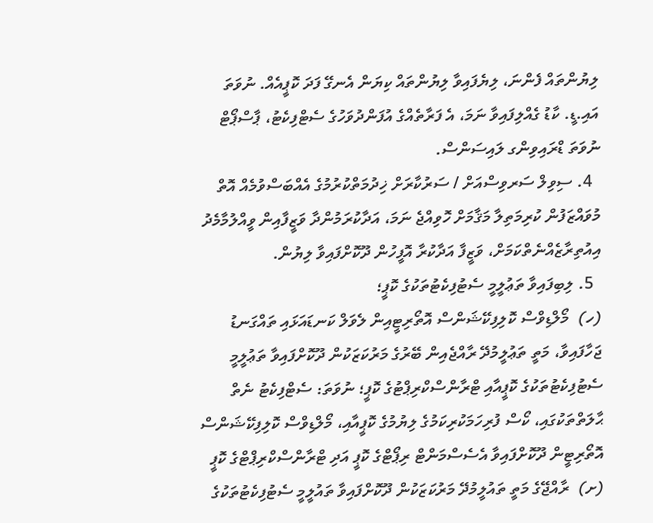ލިޔުންތައް ފެންނަ، ލިޔެފައިވާ ލިޔުންތައް ކިޔަން އެނގޭ ފަދަ ކޮޕީއެއް. ނުވަތަ އައި.ޑީ. ކާޑު ގެއްލިފައިވާ ނަމަ، އެ ފަރާތެއްގެ އުފަންދުވަހުގެ ސެޓްފިކެޓު، ޕާސްޕޯޓް ނުވަތަ ޑްރައިވިންގ ލައިސަންސް.
  4. ސިވިލް ސަރވިސްއަށް / ސަރުކާރަށް ޚިދުމަތްކުރުމުގެ އެއްބަސްވުމެއް އޮތް މުވައްޒަފުން ކުރިމަތިލާ މަޤާމަށް ހޮވިއްޖެ ނަމަ، އަދާކުރަމުންދާ ވަޒީފާއިން ވީއްލުމާމެދު އިއުތިރާޒެއްނެތްކަމަށް، ވަޒީފާ އަދާކުރާ އޮފީހުން ދޫކޮށްފައިވާ ލިޔުން.
  5. ލިބިފައިވާ ތަޢުލީމީ ސެޓުފިކެޓުތަކުގެ ކޮޕީ؛
(ހ)  މޯލްޑިވްސް ކޮލިފިކޭޝަންސް އޮތޯރިޓީއިން ލެވަލް ކަނޑައަޅައި ތައްގަނޑު ޖަހާފައިވާ، މަތީ ތަޢުލީމުދޭ ރާއްޖެއިން ބޭރުގެ މަރުކަޒަކުން ދޫކޮށްފައިވާ ތަޢުލީމީ ސެޓުފިކެޓުތަކުގެ ކޮޕީއާއި ޓްރާންސްކްރިޕްޓުގެ ކޮޕީ؛ ނުވަތަ: ސެޓްފިކެޓު ނެތް ޙާލަތްތަކުގައި، ކޯސް ފުރިހަމަކުރިކަމުގެ ލިޔުމުގެ ކޮޕީއާއި، މޯލްޑިވްސް ކޮލިފިކޭޝަންސް އޮތޯރިޓީން ދޫކޮށްފައިވާ އެސެސްމަންޓް ރިޕޯޓްގެ ކޮޕީ އަދި ޓްރާންސްކްރިޕްޓްގެ ކޮޕީ
(ށ)  ރާއްޖޭގެ މަތީ ތައުލީމުދޭ މަރުކަޒަކުން ދޫކޮށްފައިވާ ތައުލީމީ ސެޓުފިކެޓުތަކުގެ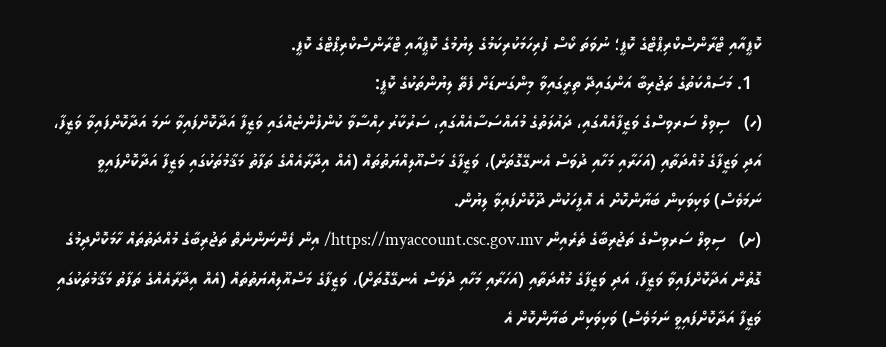ކޮޕީއާއި ޓްރާންސްކްރިޕްޓްގެ ކޮޕީ؛ ނުވަތަ ކޯސް ފުރިހަމަކުރިކަމުގެ ލިޔުމުގެ ކޮޕީއާއި ޓްރާންސްކްރިޕްޓްގެ ކޮޕީ.
  1. މަސައްކަތުގެ ތަޖުރިބާ އަންގައިދޭ ތިރީގައިވާ މިންގަނޑަށް ފެތޭ ލިޔުންތަކުގެ ކޮޕީ:
(ހ)   ސިވިލް ސަރވިސްގެ ވަޒީފާއެއްގައި، ދައުލަތުގެ މުއައްސަސާއެއްގައި، ސަރުކާރު ހިއްސާވާ ކުންފުންޏެއްގައި ވަޒީފާ އަދާކޮށްފައިވާ ނަމަ އަދާކޮށްފައިވާ ވަޒީފާ، އަދި ވަޒީފާގެ މުއްދަތާއި (އަހަރާއި މަހާއި ދުވަސް އެނގޭގޮތަށް)، ވަޒީފާގެ މަސްއޫލިއްޔަތުތައް (އެއް އިދާރާއެއްގެ ތަފާތު މަޤާމުތަކުގައި ވަޒީފާ އަދާކޮށްފައިވީ ނަމަވެސް) ވަކިވަކިން ބަޔާންކޮށް އެ އޮފީހަކުން ދޫކޮށްފައިވާ ލިޔުން.
(ށ)   ސިވިލް ސަރވިސްގެ ތަޖުރިބާގެ ތެރެއިން https://myaccount.csc.gov.mv/ އިން ފެންނަންނެތް ތަޖުރިބާގެ މުއްދަތުތައް ހާމަކޮށްދިމުގެ ގޮތުން އަދާކޮށްފައިވާ ވަޒީފާ، އަދި ވަޒީފާގެ މުއްދަތާއި (އަހަރާއި މަހާއި ދުވަސް އެނގޭގޮތަށް)، ވަޒީފާގެ މަސްއޫލިއްޔަތުތައް (އެއް އިދާރާއެއްގެ ތަފާތު މަޤާމުތަކުގައި ވަޒީފާ އަދާކޮށްފައިވީ ނަމަވެސް) ވަކިވަކިން ބަޔާންކޮށް އެ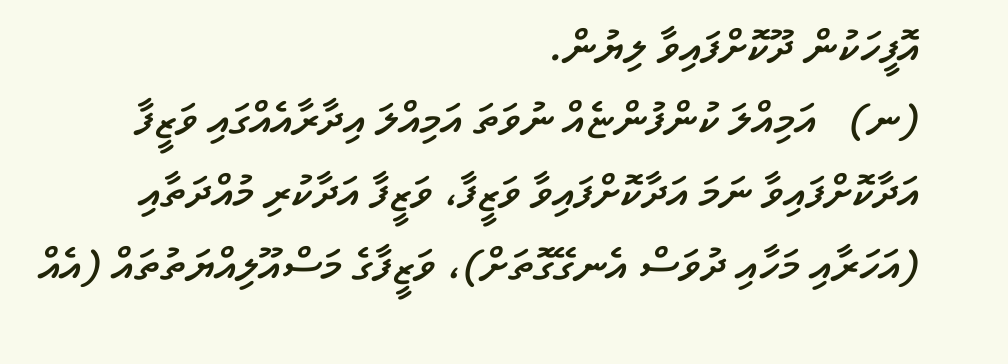އޮފީހަކުން ދޫކޮށްފައިވާ ލިޔުން.
(ނ)   އަމިއްލަ ކުންފުންޏެއް ނުވަތަ އަމިއްލަ އިދާރާއެއްގައި ވަޒީފާ އަދާކޮށްފައިވާ ނަމަ އަދާކޮށްފައިވާ ވަޒީފާ، ވަޒީފާ އަދާކުރި މުއްދަތާއި (އަހަރާއި މަހާއި ދުވަސް އެނގޭގޮތަށް)، ވަޒީފާގެ މަސްއޫލިއްޔަތުތައް (އެއް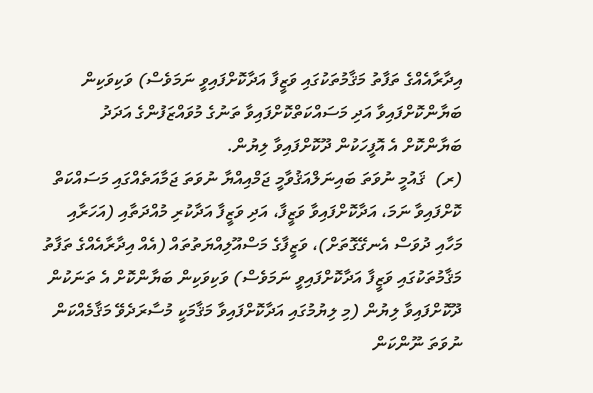އިދާރާއެއްގެ ތަފާތު މަޤާމުތަކުގައި ވަޒީފާ އަދާކޮށްފައިވީ ނަމަވެސް) ވަކިވަކިން ބަޔާންކޮށްފައިވާ އަދި މަސައްކަތްކޮށްފައިވާ ތަނުގެ މުވައްޒަފުންގެ އަދަދު ބަޔާންކޮށް އެ އޮފީހަކުން ދޫކޮށްފައިވާ ލިޔުން.
(ރ)  ޤައުމީ ނުވަތަ ބައިނަލްއަޤުވާމީ ޖަމްއިއްޔާ ނުވަތަ ޖަމާއަތެއްގައި މަސައްކަތް ކޮށްފައިވާ ނަމަ، އަދާކޮށްފައިވާ ވަޒީފާ، އަދި ވަޒީފާ އަދާކުރި މުއްދަތާއި (އަހަރާއި މަހާއި ދުވަސް އެނގޭގޮތަށް)، ވަޒީފާގެ މަސްއޫލިއްޔަތުތައް (އެއް އިދާރާއެއްގެ ތަފާތު މަޤާމުތަކުގައި ވަޒީފާ އަދާކޮށްފައިވީ ނަމަވެސް) ވަކިވަކިން ބަޔާންކޮށް އެ ތަނަކުން ދޫކޮށްފައިވާ ލިޔުން (މި ލިޔުމުގައި އަދާކޮށްފައިވާ މަޤާމަކީ މުސާރަދެވޭ މަޤާމެއްކަން ނުވަތަ ނޫންކަން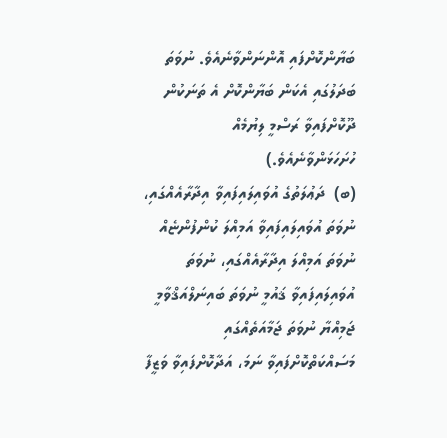ބަޔާންކޮށްފައި އޮންނަންވާނެއެވެ. ނުވަތަ ބަދަލުގައި އެކަން ބަޔާންކޮށް އެ ތަނަކުން ދޫކޮށްފައިވާ ރަސްމީ ލިޔުމެއް ހުށަހަޅަންވާނެއެވެ.)
(ބ)  ދަޢުލަތުގެ އުވައިލައިފައިވާ އިދާރާއެއްގައި، ނުވަތަ އުވައިލައިފައިވާ އަމިއްލަ ކުންފުންޏެއް ނުވަތަ އަމިއްލަ އިދާރާއެއްގައި، ނުވަތަ އުވައިލައިފައިވާ ޤައުމީ ނުވަތަ ބައިނަލްއަޤްވާމީ ޖަމިއްޔާ ނުވަތަ ޖަމާއަތެއްގައި މަސައްކަތްކޮށްފައިވާ ނަމަ، އަދާކޮށްފައިވާ ވަޒީފާ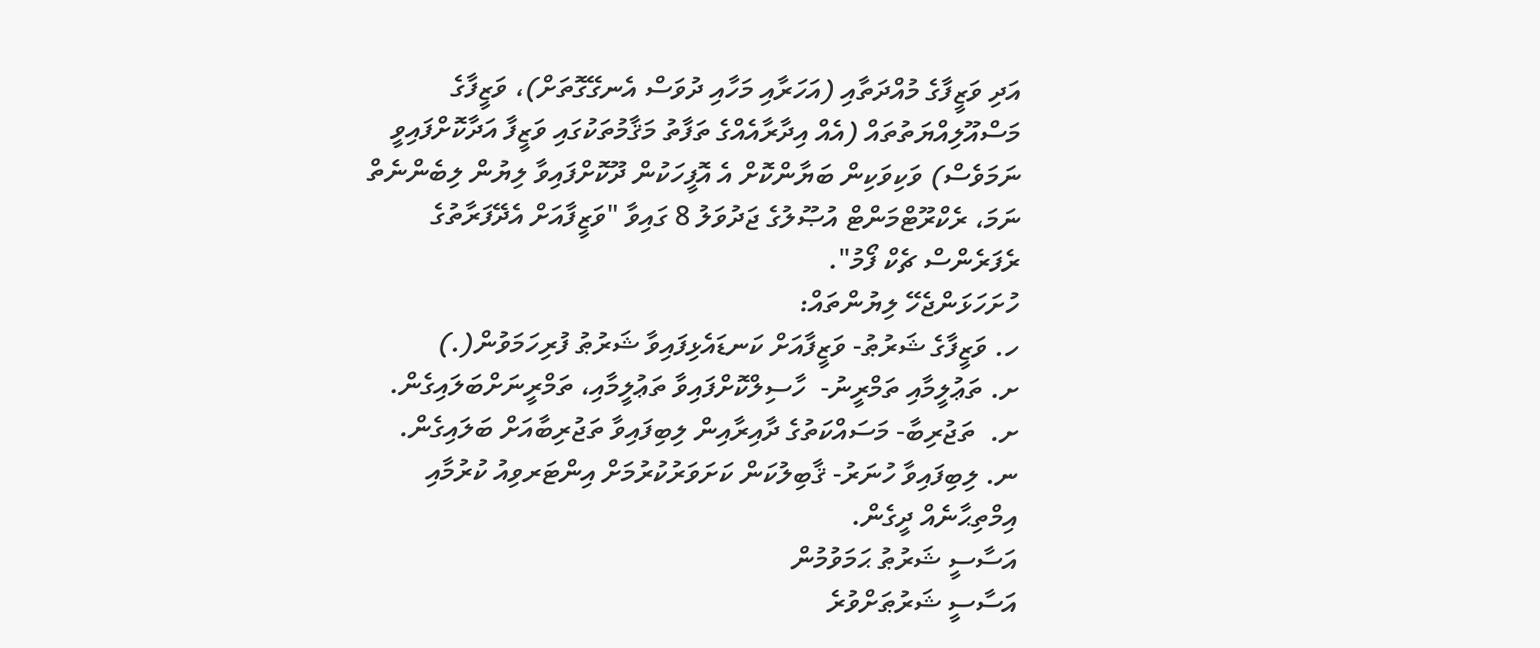އަދި ވަޒީފާގެ މުއްދަތާއި (އަހަރާއި މަހާއި ދުވަސް އެނގޭގޮތަށް)، ވަޒީފާގެ މަސްއޫލިއްޔަތުތައް (އެއް އިދާރާއެއްގެ ތަފާތު މަޤާމުތަކުގައި ވަޒީފާ އަދާކޮށްފައިވީ ނަމަވެސް) ވަކިވަކިން ބަޔާންކޮށް އެ އޮފީހަކުން ދޫކޮށްފައިވާ ލިޔުން ލިބެންނެތް ނަމަ، ރެކްރޫޓްމަންޓް އުޞޫލުގެ ޖަދުވަލު 8 ގައިވާ "ވަޒީފާއަށް އެދޭފަރާތުގެ ރެފަރެންސް ޗެކް ފޯމު".
ހުށަހަޅަންޖެހޭ ލިޔުންތައް:
ހ. ވަޒީފާގެ ޝަރުޠު- ވަޒީފާއަށް ކަނޑައެޅިފައިވާ ޝަރުޠު ފުރިހަމަވުން(.)
ށ. ތަޢުލީމާއި ތަމްރީނު-  ހާސިލްކޮށްފައިވާ ތަޢުލީމާއި، ތަމްރީނަށްބަލައިގެން.
ށ.  ތަޖުރިބާ- މަސައްކަތުގެ ދާއިރާއިން ލިބިފައިވާ ތަޖުރިބާއަށް ބަލައިގެން.
ނ. ލިބިފައިވާ ހުނަރު- ޤާބިލުކަން ކަށަވަރުކުރުމަށް އިންޓަރވިއު ކުރުމާއި އިމްތިޙާނެއް ދީގެން.
އަސާސީ ޝަރުޠު ޙަމަވުމުން
އަސާސީ ޝަރުޠަށްވުރެ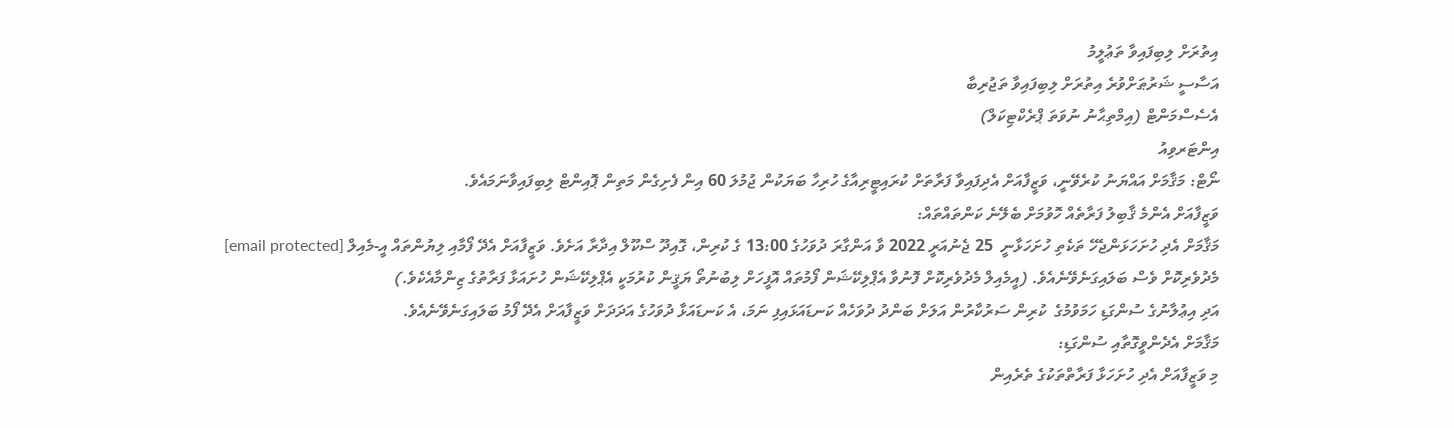އިތުރަށް ލިބިފައިވާ ތަޢުލީމު
އަސާސީ ޝަރުޠަށްވުރެ އިތުރަށް ލިބިފައިވާ ތަޖުރިބާ
އެސެސްމަންޓް (އިމްތިޙާނު ނުވަތަ ޕްރެކްޓިކަލް)
އިންޓަރވިއު
ނޯޓް: މަޤާމަށް އައްޔަނު ކުރެވޭނީ، ވަޒީފާއަށް އެދިފައިވާ ފަރާތަށް ކުރައިޓީރިއާގެ ހުރިހާ ބަޔަކުން ޖުމުލަ 60 އިން ފެށިގެން މަތިން ޕޮއިންޓް ލިބިފައިވާނަމައެވެ.
ވަޒީފާއަށް އެންމެ ޤާބިލު ފަރާތެއް ހޮވުމަށް ބެލޭނެ ކަންތައްތައް:
މަޤާމަށް އެދި ހުށަހަޅަންޖެހޭ ތަކެތި ހުށަހަޅާނީ  25 ޖެނުއަރީ 2022 ވާ އަންގާރަ ދުވަހުގެ 13:00 ގެ ކުރިން، ގޮއިދޫ ސްކޫލް އިދާރާ އަށެވެ. ވަޒީފާއަށް އެދޭ ފޯމާއި ލިޔުންތައް އީ-މެއިލް [email protected] މެދުވެރިކޮށް ވެސް ބަލައިގަނެވޭނެއެވެ. (އީމެއިލް މެދުވެރިކޮށް ފޮނުވާ އެޕްލިކޭޝަން ފޯމުތައް އޮފީހަށް ލިބުނުތޯ ޔަޤީން ކުރުމަކީ އެޕްލިކޭޝަން ހުށައަޅާ ފަރާތުގެ ޒިންމާއެކެވެ.)
އަދި އިޢުލާނުގެ ސުންގަޑި ހަމަވުމުގެ  ކުރިން ސަރުކާރުން އަލަށް ބަންދު ދުވަހެއް ކަނޑައަޅައިފި ނަމަ، އެ ކަނޑައަޅާ ދުވަހުގެ އަދަދަށް ވަޒީފާއަށް އެދޭ ފޯމު ބަލައިގަނެވޭނެއެވެ.
މަޤާމަށް އެދެންވީގޮތާއި ސުންގަޑި:
މި ވަޒީފާއަށް އެދި ހުށަހަޅާ ފަރާތްތަކުގެ ތެރެއިން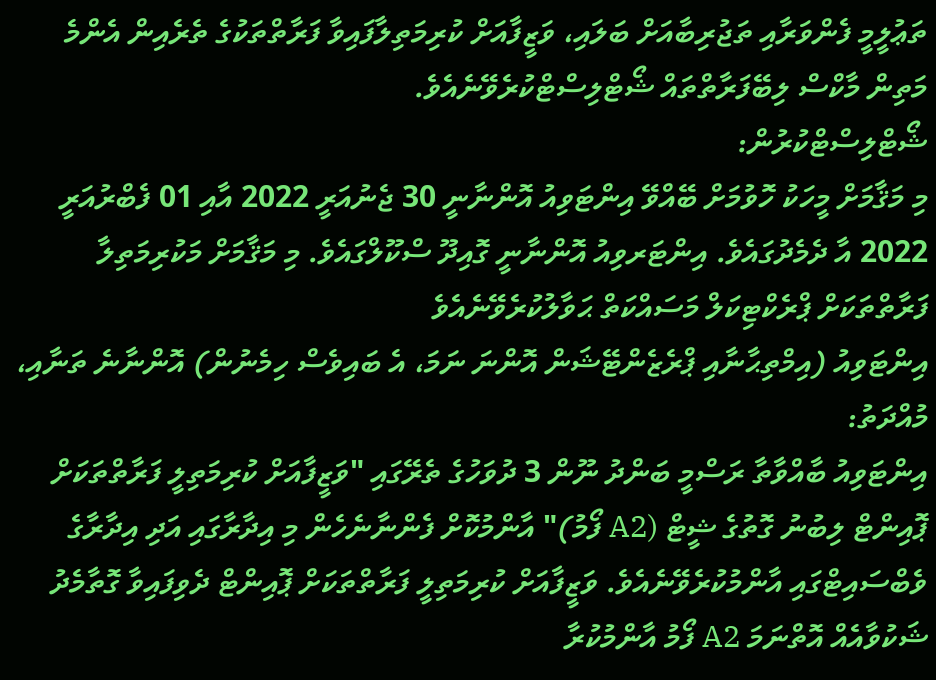ތަޢުލީމީ ފެންވަރާއި ތަޖުރިބާއަށް ބަލައި، ވަޒީފާއަށް ކުރިމަތިލާފައިވާ ފަރާތްތަކުގެ ތެރެއިން އެންމެ މަތިން މާކްސް ލިބޭފަރާތްތައް ޝޯޓްލިސްޓްކުރެވޭނެއެވެ.
ޝޯޓްލިސްޓްކުރުން:
މި މަޤާމަށް މީހަކު ހޮވުމަށް ބޭއްވޭ އިންޓަވިއު އޮންނާނީ 30 ޖެނުއަރީ 2022 އާއި 01 ފެބްރުއަރީ 2022 އާ ދެމެދުގައެވެ. އިންޓަރވިއު އޮންނާނީ ގޮއިދޫ ސްކޫލްގައެވެ. މި މަޤާމަށް މަކުރިމަތިލާ ފަރާތްތަކަށް ޕްރެކްޓިކަލް މަސައްކަތް ޙަވާލުކުރެވޭނެއެވެ
އިންޓަވިއު (އިމްތިޙާނާއި ޕްރެޒެންޓޭޝަން އޮންނަ ނަމަ، އެ ބައިވެސް ހިމެނުން) އޮންނާނެ ތަނާއި، މުއްދަތު:
އިންޓަވިއު ބާއްވާތާ ރަސްމީ ބަންދު ނޫން 3 ދުވަހުގެ ތެރޭގައި "ވަޒީފާއަށް ކުރިމަތިލީ ފަރާތްތަކަށް ޕޮއިންޓް ލިބުނު ގޮތުގެ ޝީޓް (A2 ފޯމު)" އާންމުކޮށް ފެންނާނެހެން މި އިދާރާގައި އަދި އިދާރާގެ ވެބްސައިޓްގައި އާންމުކުރެވޭނެއެވެ. ވަޒީފާއަށް ކުރިމަތިލީ ފަރާތްތަކަށް ޕޮއިންޓް ދެވިފައިވާ ގޮތާމެދު ޝަކުވާއެއް އޮތްނަމަ A2 ފޯމު އާންމުކުރާ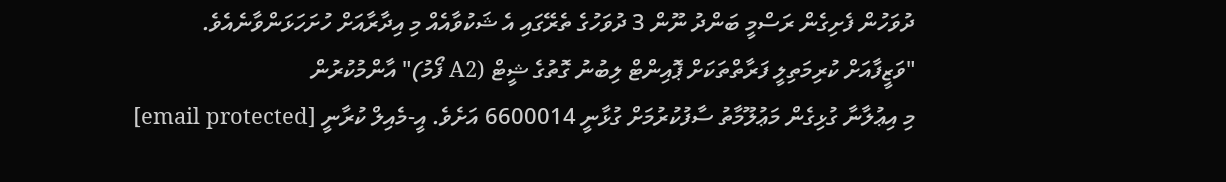ދުވަހުން ފެށިގެން ރަސްމީ ބަންދު ނޫން 3 ދުވަހުގެ ތެރޭގައި އެ ޝަކުވާއެއް މި އިދާރާއަށް ހުށަހަޅަންވާނެއެވެ.
"ވަޒީފާއަށް ކުރިމަތިލީ ފަރާތްތަކަށް ޕޮއިންޓް ލިބުނު ގޮތުގެ ޝީޓް (A2 ފޯމު)" އާންމުކުރުން
މި އިޢުލާނާ ގުޅިގެން މަޢުލޫމާތު ސާފުކުރުމަށް ގުޅާނީ 6600014 އަށެވެ. އީ-މެއިލް ކުރާނީ [email protected]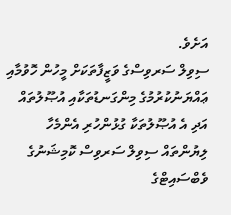އަށެވެ.
ސިވިލް ސަރވިސްގެ ވަޒީފާތަކަށް މީހުން ހޮވުމާއި ޢައްޔަނުކުރުމުގެ މިންގަނޑުތަކާއި އުޞޫލުތައް އަދި އެ އުޞޫލުތަކާ ގުޅުންހުރި އެންމެހާ ލިޔުންތައް ސިވިލް ސަރވިސް ކޮމިޝަނުގެ ވެބްސައިޓްގެ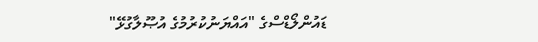ޑައުންލޯޑްސްގެ "އައްޔަނުކުރުމުގެ އުޞޫލާގުޅޭ"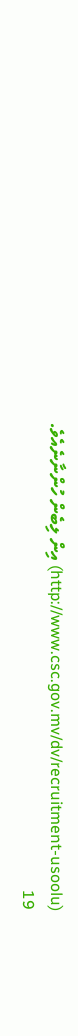(http://www.csc.gov.mv/dv/recruitment-usoolu) އިން ލިބެން ހުންނާނެއެވެ.
19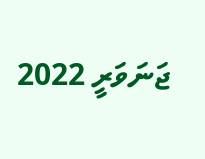ޖަނަވަރީ 2022